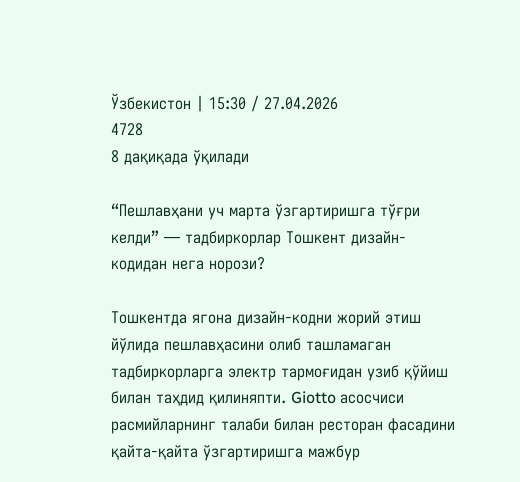Ўзбекистон | 15:30 / 27.04.2026
4728
8 дақиқада ўқилади

“Пешлавҳани уч марта ўзгартиришга тўғри келди” — тадбиркорлар Тошкент дизайн-кодидан нега норози?

Тошкентда ягона дизайн-кодни жорий этиш йўлида пешлавҳасини олиб ташламаган тадбиркорларга электр тармоғидан узиб қўйиш билан таҳдид қилиняпти. Giotto асосчиси расмийларнинг талаби билан ресторан фасадини қайта-қайта ўзгартиришга мажбур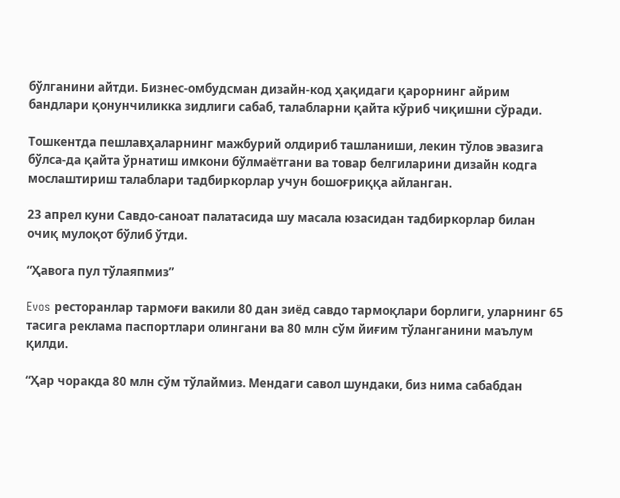бўлганини айтди. Бизнес-омбудсман дизайн-код ҳақидаги қарорнинг айрим бандлари қонунчиликка зидлиги сабаб, талабларни қайта кўриб чиқишни сўради.

Тошкентда пешлавҳаларнинг мажбурий олдириб ташланиши, лекин тўлов эвазига бўлса-да қайта ўрнатиш имкони бўлмаётгани ва товар белгиларини дизайн кодга мослаштириш талаблари тадбиркорлар учун бошоғриққа айланган.

23 апрел куни Савдо-саноат палатасида шу масала юзасидан тадбиркорлар билан очиқ мулоқот бўлиб ўтди.

“Ҳавога пул тўлаяпмиз”

Evos ресторанлар тармоғи вакили 80 дан зиёд савдо тармоқлари борлиги, уларнинг 65 тасига реклама паспортлари олингани ва 80 млн сўм йиғим тўланганини маълум қилди.

“Ҳар чоракда 80 млн сўм тўлаймиз. Мендаги савол шундаки, биз нима сабабдан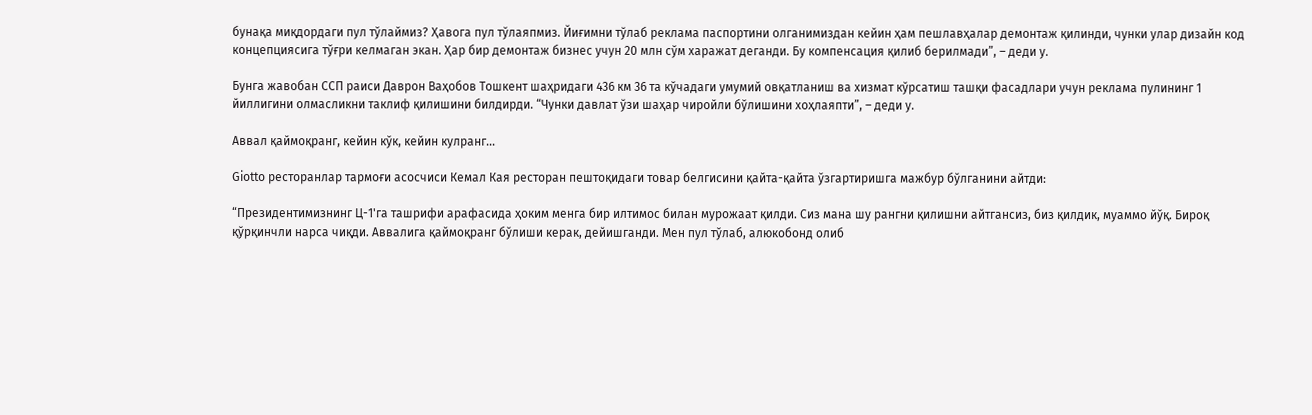бунақа миқдордаги пул тўлаймиз? Ҳавога пул тўлаяпмиз. Йиғимни тўлаб реклама паспортини олганимиздан кейин ҳам пешлавҳалар демонтаж қилинди, чунки улар дизайн код концепциясига тўғри келмаган экан. Ҳар бир демонтаж бизнес учун 20 млн сўм харажат деганди. Бу компенсация қилиб берилмади”, – деди у.

Бунга жавобан ССП раиси Даврон Ваҳобов Тошкент шаҳридаги 436 км 36 та кўчадаги умумий овқатланиш ва хизмат кўрсатиш ташқи фасадлари учун реклама пулининг 1 йиллигини олмасликни таклиф қилишини билдирди. “Чунки давлат ўзи шаҳар чиройли бўлишини хоҳлаяпти”, – деди у.

Аввал қаймоқранг, кейин кўк, кейин кулранг...

Giotto ресторанлар тармоғи асосчиси Кемал Кая ресторан пештоқидаги товар белгисини қайта-қайта ўзгартиришга мажбур бўлганини айтди:

“Президентимизнинг Ц-1'га ташрифи арафасида ҳоким менга бир илтимос билан мурожаат қилди. Сиз мана шу рангни қилишни айтгансиз, биз қилдик, муаммо йўқ. Бироқ қўрқинчли нарса чиқди. Аввалига қаймоқранг бўлиши керак, дейишганди. Мен пул тўлаб, алюкобонд олиб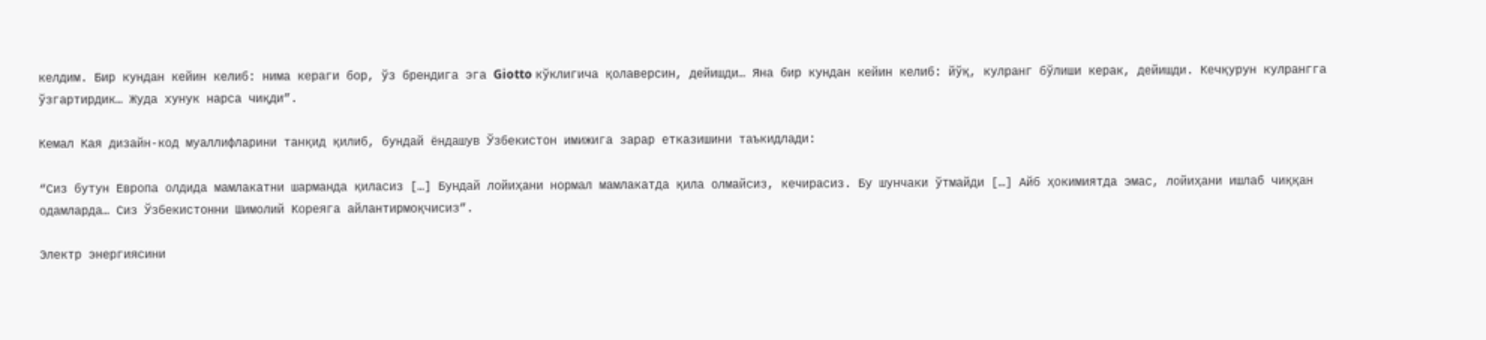келдим. Бир кундан кейин келиб: нима кераги бор, ўз брендига эга Giotto кўклигича қолаверсин, дейишди… Яна бир кундан кейин келиб: йўқ, кулранг бўлиши керак, дейишди. Кечқурун кулрангга ўзгартирдик… Жуда хунук нарса чиқди”.

Кемал Кая дизайн-код муаллифларини танқид қилиб, бундай ёндашув Ўзбекистон имижига зарар етказишини таъкидлади:

“Сиз бутун Европа олдида мамлакатни шарманда қиласиз […] Бундай лойиҳани нормал мамлакатда қила олмайсиз, кечирасиз. Бу шунчаки ўтмайди […] Айб ҳокимиятда эмас, лойиҳани ишлаб чиққан одамларда… Сиз Ўзбекистонни Шимолий Кореяга айлантирмоқчисиз”.

Электр энергиясини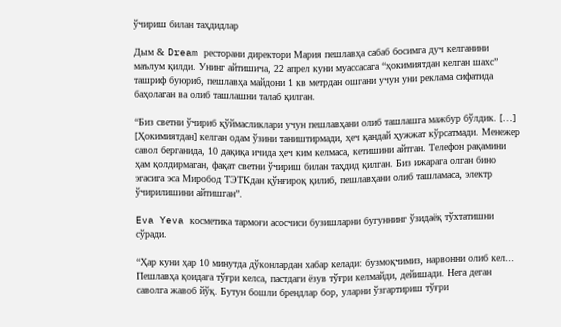ўчириш билан таҳдидлар

Дым & Dream ресторани директори Мария пешлавҳа сабаб босимга дуч келганини маълум қилди. Унинг айтишича, 22 апрел куни муассасага “ҳокимиятдан келган шахс” ташриф буюриб, пешлавҳа майдони 1 кв метрдан ошгани учун уни реклама сифатида баҳолаган ва олиб ташлашни талаб қилган.

“Биз светни ўчириб қўймасликлари учун пешлавҳани олиб ташлашга мажбур бўлдик. […] [Ҳокимиятдан] келган одам ўзини таништирмади, ҳеч қандай ҳужжат кўрсатмади. Менежер савол берганида, 10 дақиқа ичида ҳеч ким келмаса, кетишини айтган. Телефон рақамини ҳам қолдирмаган, фақат светни ўчириш билан таҳдид қилган. Биз ижарага олган бино эгасига эса Миробод ТЭТКдан қўнғироқ қилиб, пешлавҳани олиб ташламаса, электр ўчирилишини айтишган”.

Eva Yeva косметика тармоғи асосчиси бузишларни бугуннинг ўзидаёқ тўхтатишни сўради.

“Ҳар куни ҳар 10 минутда дўконлардан хабар келади: бузмоқчимиз, нарвонни олиб кел... Пешлавҳа қоидага тўғри келса, пастдаги ёзув тўғри келмайди, дейишади. Нега деган саволга жавоб йўқ. Бутун бошли брендлар бор, уларни ўзгартириш тўғри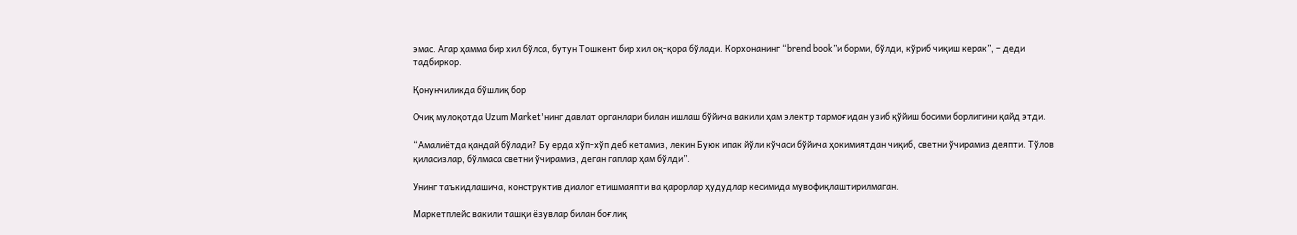эмас. Агар ҳамма бир хил бўлса, бутун Тошкент бир хил оқ-қора бўлади. Корхонанинг “brend book”и борми, бўлди, кўриб чиқиш керак”, – деди тадбиркор.

Қонунчиликда бўшлиқ бор

Очиқ мулоқотда Uzum Market'нинг давлат органлари билан ишлаш бўйича вакили ҳам электр тармоғидан узиб қўйиш босими борлигини қайд этди.

“Амалиётда қандай бўлади? Бу ерда хўп-хўп деб кетамиз, лекин Буюк ипак йўли кўчаси бўйича ҳокимиятдан чиқиб, светни ўчирамиз деяпти. Тўлов қиласизлар, бўлмаса светни ўчирамиз, деган гаплар ҳам бўлди”.

Унинг таъкидлашича, конструктив диалог етишмаяпти ва қарорлар ҳудудлар кесимида мувофиқлаштирилмаган.

Маркетплейс вакили ташқи ёзувлар билан боғлиқ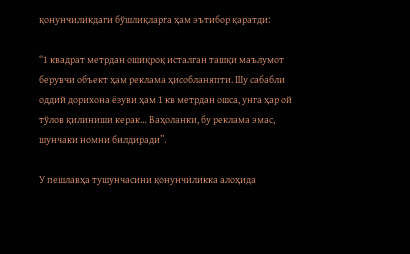қонунчиликдаги бўшлиқларга ҳам эътибор қаратди:

“1 квадрат метрдан ошиқроқ исталган ташқи маълумот берувчи объект ҳам реклама ҳисобланяпти. Шу сабабли оддий дорихона ёзуви ҳам 1 кв метрдан ошса, унга ҳар ой тўлов қилиниши керак… Ваҳоланки, бу реклама эмас, шунчаки номни билдиради”.

У пешлавҳа тушунчасини қонунчиликка алоҳида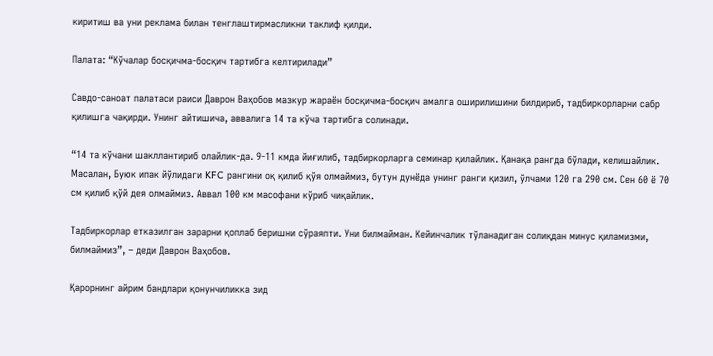киритиш ва уни реклама билан тенглаштирмасликни таклиф қилди.

Палата: “Кўчалар босқичма-босқич тартибга келтирилади”

Савдо-саноат палатаси раиси Даврон Ваҳобов мазкур жараён босқичма-босқич амалга оширилишини билдириб, тадбиркорларни сабр қилишга чақирди. Унинг айтишича, аввалига 14 та кўча тартибга солинади.

“14 та кўчани шакллантириб олайлик-да. 9-11 кмда йиғилиб, тадбиркорларга семинар қилайлик. Қанақа рангда бўлади, келишайлик. Масалан, Буюк ипак йўлидаги KFC рангини оқ қилиб қўя олмаймиз, бутун дунёда унинг ранги қизил, ўлчами 120 га 290 см. Сен 60 ё 70 см қилиб қўй дея олмаймиз. Аввал 100 км масофани кўриб чиқайлик.

Тадбиркорлар етказилган зарарни қоплаб беришни сўраяпти. Уни билмайман. Кейинчалик тўланадиган солиқдан минус қиламизми, билмаймиз”, – деди Даврон Ваҳобов.

Қарорнинг айрим бандлари қонунчиликка зид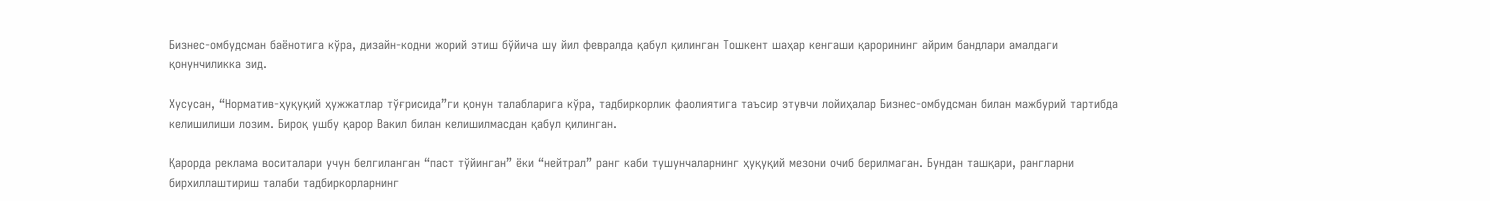Бизнес-омбудсман баёнотига кўра, дизайн-кодни жорий этиш бўйича шу йил февралда қабул қилинган Тошкент шаҳар кенгаши қарорининг айрим бандлари амалдаги қонунчиликка зид.

Хусусан, “Норматив-ҳуқуқий ҳужжатлар тўғрисида”ги қонун талабларига кўра, тадбиркорлик фаолиятига таъсир этувчи лойиҳалар Бизнес-омбудсман билан мажбурий тартибда келишилиши лозим. Бироқ ушбу қарор Вакил билан келишилмасдан қабул қилинган.

Қарорда реклама воситалари учун белгиланган “паст тўйинган” ёки “нейтрал” ранг каби тушунчаларнинг ҳуқуқий мезони очиб берилмаган. Бундан ташқари, рангларни бирхиллаштириш талаби тадбиркорларнинг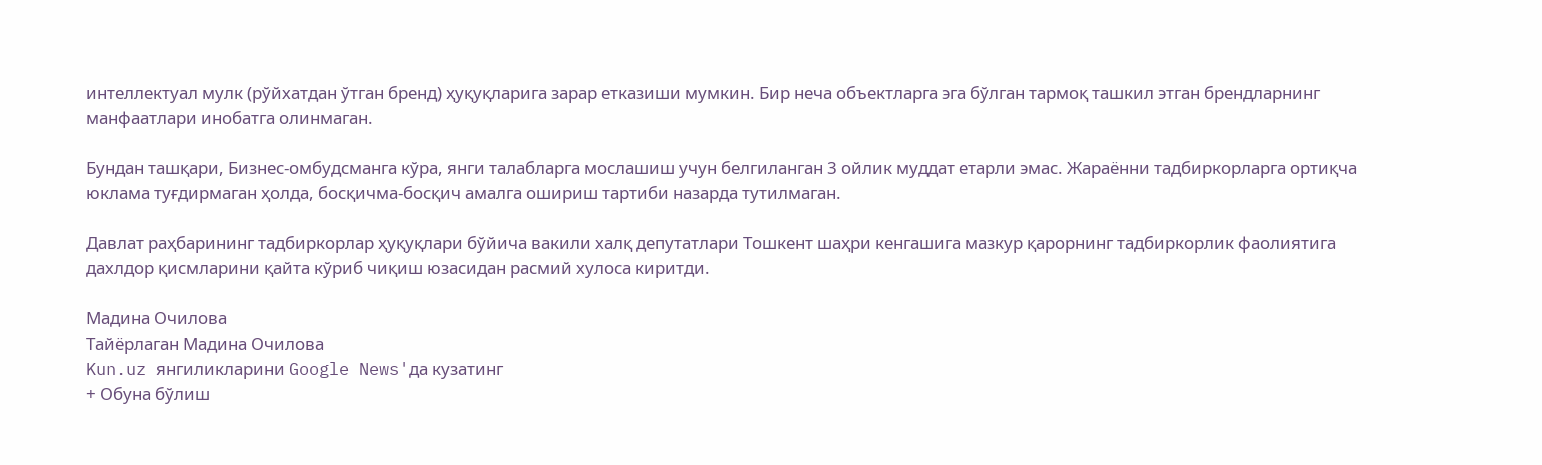интеллектуал мулк (рўйхатдан ўтган бренд) ҳуқуқларига зарар етказиши мумкин. Бир неча объектларга эга бўлган тармоқ ташкил этган брендларнинг манфаатлари инобатга олинмаган.

Бундан ташқари, Бизнес-омбудсманга кўра, янги талабларга мослашиш учун белгиланган 3 ойлик муддат етарли эмас. Жараённи тадбиркорларга ортиқча юклама туғдирмаган ҳолда, босқичма-босқич амалга ошириш тартиби назарда тутилмаган.

Давлат раҳбарининг тадбиркорлар ҳуқуқлари бўйича вакили халқ депутатлари Тошкент шаҳри кенгашига мазкур қарорнинг тадбиркорлик фаолиятига дахлдор қисмларини қайта кўриб чиқиш юзасидан расмий хулоса киритди.

Мадина Очилова
Тайёрлаган Мадина Очилова
Kun.uz янгиликларини Google News'да кузатинг
+ Обуна бўлиш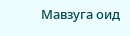Мавзуга оид